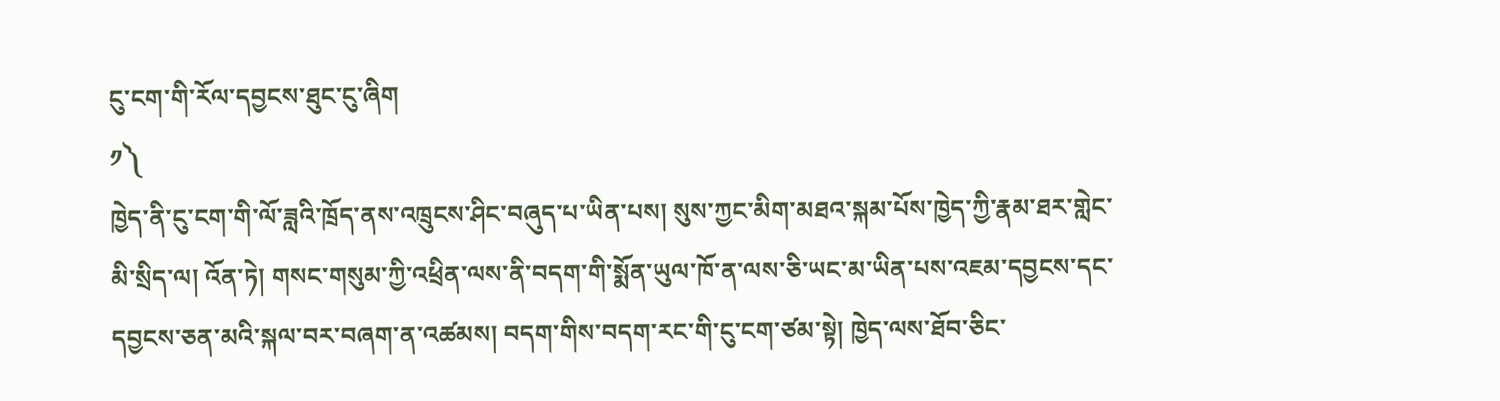ངུ་ངག་གི་རོལ་དབྱངས་ཐུང་ངུ་ཞིག
༡༽
ཁྱེད་ནི་ངུ་ངག་གི་ལོ་ཟླའི་ཁྲོད་ནས་འཁྲུངས་ཤིང་བཞུད་པ་ཡིན་པས། སུས་ཀྱང་མིག་མཐའ་སྐམ་པོས་ཁྱེད་ཀྱི་རྣམ་ཐར་གླེང་མི་སྲིད་ལ། འོན་ཏེ། གསང་གསུམ་ཀྱི་འཕྲིན་ལས་ནི་བདག་གི་སྨོན་ཡུལ་ཁོ་ན་ལས་ཅི་ཡང་མ་ཡིན་པས་འཇམ་དབྱངས་དང་དབྱངས་ཅན་མའི་སྐལ་བར་བཞག་ན་འཚམས། བདག་གིས་བདག་རང་གི་ངུ་ངག་ཙམ་སྟེ། ཁྱེད་ལས་ཐོབ་ཅིང་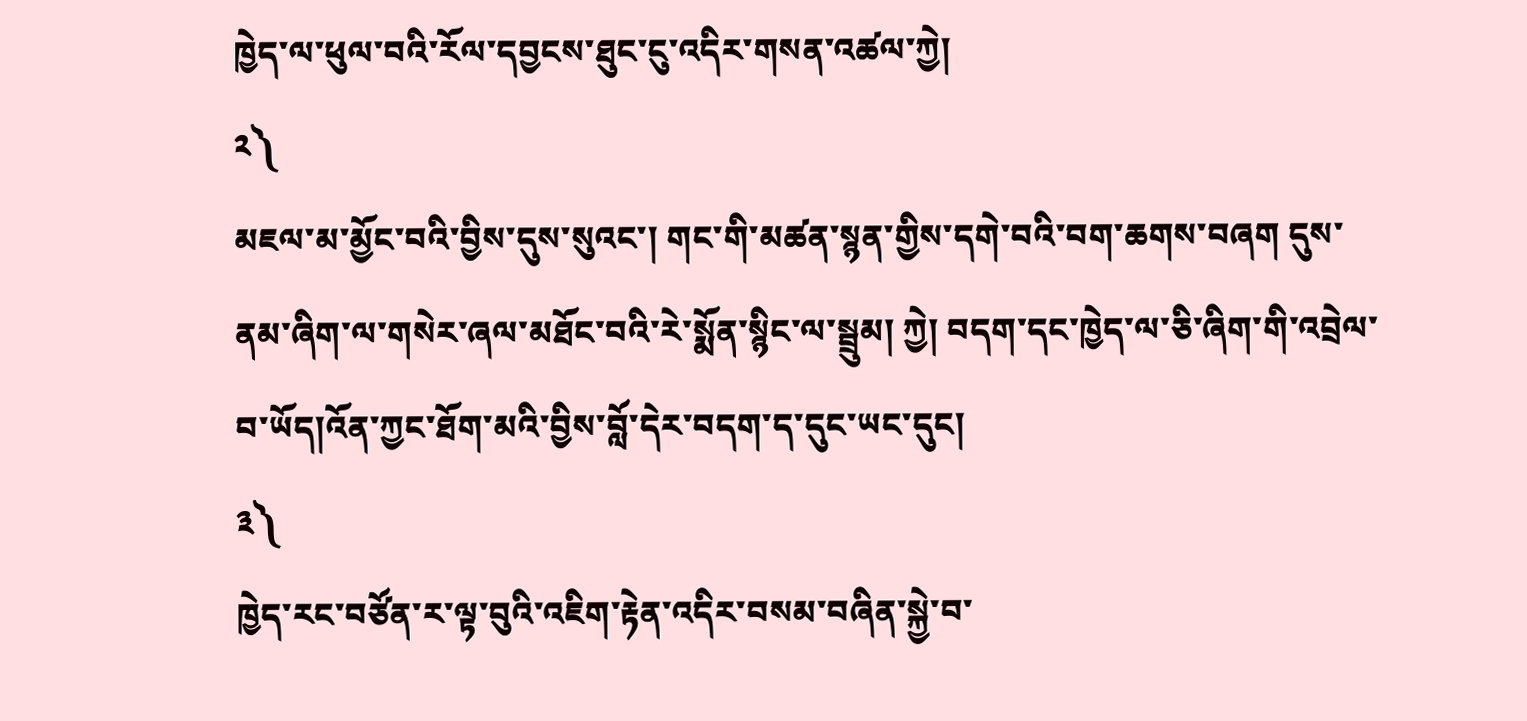ཁྱེད་ལ་ཕུལ་བའི་རོལ་དབྱངས་ཐུང་ངུ་འདིར་གསན་འཚལ་ཀྱེ།
༢༽
མཇལ་མ་མྱོང་བའི་བྱིས་དུས་སུའང་། གང་གི་མཚན་སྙན་གྱིས་དགེ་བའི་བག་ཆགས་བཞག དུས་ནམ་ཞིག་ལ་གསེར་ཞལ་མཐོང་བའི་རེ་སྨོན་སྙིང་ལ་སྦྲུམ། ཀྱེ། བདག་དང་ཁྱེད་ལ་ཅི་ཞིག་གི་འབྲེལ་བ་ཡོད།འོན་ཀྱང་ཐོག་མའི་བྱིས་བློ་དེར་བདག་ད་དུང་ཡང་དུང།
༣༽
ཁྱེད་རང་བཙོན་ར་ལྟ་བུའི་འཇིག་རྟེན་འདིར་བསམ་བཞིན་སྐྱེ་བ་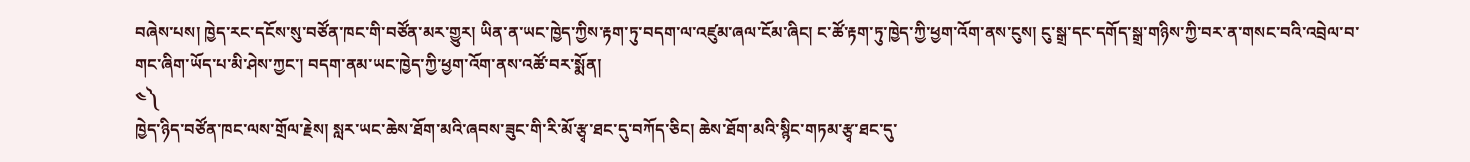བཞེས་པས། ཁྱེད་རང་དངོས་སུ་བཙོན་ཁང་གི་བཙོན་མར་གྱུར། ཡིན་ན་ཡང་ཁྱེད་ཀྱིས་རྟག་ཏུ་བདག་ལ་འཛུམ་ཞལ་ངོམ་ཞིང། ང་ཚོ་རྟག་ཏུ་ཁྱེད་ཀྱི་ཕྱག་འོག་ནས་ངུས། ངུ་སྒྲ་དང་དགོད་སྒྲ་གཉིས་ཀྱི་བར་ན་གསང་བའི་འབྲེལ་བ་གང་ཞིག་ཡོད་པ་མི་ཤེས་ཀྱང་། བདག་ནམ་ཡང་ཁྱེད་ཀྱི་ཕྱག་འོག་ནས་འཚོ་བར་སྨོན།
༤༽
ཁྱེད་ཉིད་བཙོན་ཁང་ལས་གྲོལ་རྗེས། སླར་ཡང་ཆེས་ཐོག་མའི་ཞབས་ཟུང་གི་རི་མོ་རྩྭ་ཐང་དུ་བཀོད་ཅིང། ཆེས་ཐོག་མའི་སྙིང་གཏམ་རྩྭ་ཐང་དུ་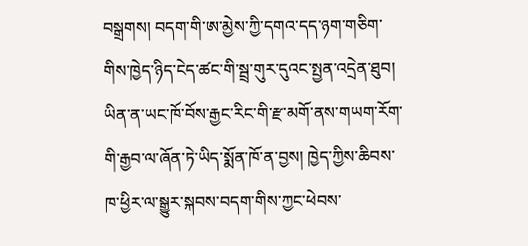བསྒྲགས། བདག་གི་ཨ་མྱེས་ཀྱི་དགའ་དད་ཉག་གཅིག་གིས་ཁྱེད་ཉིད་ངེད་ཚང་གི་སྦྲ་གུར་དུའང་སྤྱན་འདྲེན་ཐུབ། ཡིན་ན་ཡང་ཁོ་བོས་རྒྱང་རིང་གི་རྫ་མགོ་ནས་གཡག་རོག་གི་རྒྱབ་ལ་ཞོན་ཏེ་ཡིད་སྨོན་ཁོ་ན་བྱས། ཁྱེད་ཀྱིས་ཆིབས་ཁ་ཕྱིར་ལ་སྒྱུར་སྐབས་བདག་གིས་ཀྱང་ཕེབས་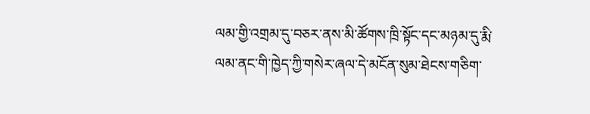ལམ་གྱི་འགྲམ་དུ་བཅར་ནས་མི་ཚོགས་ཁྲི་སྟོང་དང་མཉམ་དུ་རྨི་ལམ་ནང་གི་ཁྱེད་ཀྱི་གསེར་ཞལ་དེ་མངོན་སུམ་ཐེངས་གཅིག་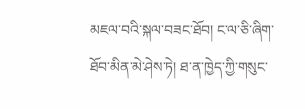མཇལ་བའི་སྐལ་བཟང་ཐོབ། ང་ལ་ཅི་ཞིག་ཐོབ་མིན་མེ་ཤེས་ཏེ། ཐ་ན་ཁྱེད་ཀྱི་གསུང་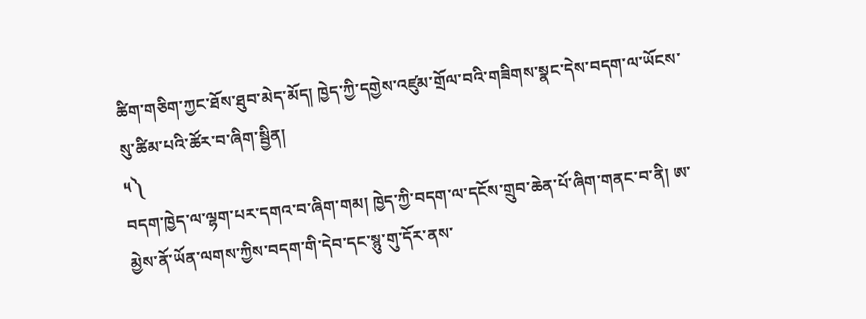ཚིག་གཅིག་ཀྱང་ཐོས་ཐུབ་མེད་མོད། ཁྱེད་ཀྱི་དགྱེས་འཛུམ་གྲོལ་བའི་གཟིགས་སྣང་དེས་བདག་ལ་ཡོངས་སུ་ཚིམ་པའི་ཚོར་བ་ཞིག་སྦྱིན།
༥༽
བདག་ཁྱེད་ལ་ལྷག་པར་དགའ་བ་ཞིག་གམ། ཁྱེད་ཀྱི་བདག་ལ་དངོས་གྲུབ་ཆེན་པོ་ཞིག་གནང་བ་ནི། ཨ་མྱེས་ནོ་ཡོན་ལགས་ཀྱིས་བདག་གི་དེབ་དང་སྙུ་གུ་དོར་ནས་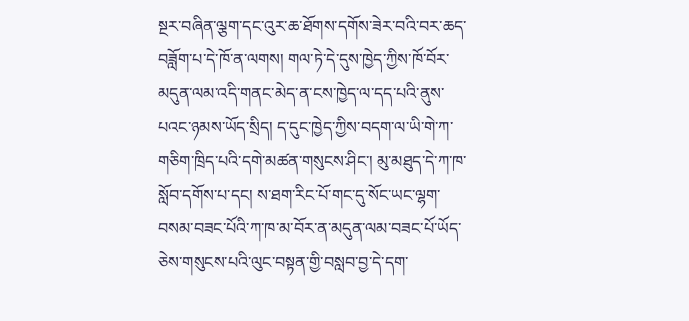སྔར་བཞིན་ལྕག་དང་འུར་ཆ་ཐོགས་དགོས་ཟེར་བའི་བར་ཆད་བཟློག་པ་དེ་ཁོ་ན་ལགས། གལ་ཏེ་དེ་དུས་ཁྱེད་ཀྱིས་ཁོ་བོར་མདུན་ལམ་འདི་གནང་མེད་ན་ངས་ཁྱེད་ལ་དད་པའི་ནུས་པའང་ཉམས་ཡོད་སྲིད། ད་དུང་ཁྱེད་ཀྱིས་བདག་ལ་ཡི་གེ་ཀ་གཅིག་ཁྲིད་པའི་དགེ་མཚན་གསུངས་ཤིང་། མུ་མཐུད་དེ་ཀ་ཁ་སློབ་དགོས་པ་དང། ས་ཐག་རིང་པོ་གང་དུ་སོང་ཡང་ལྷག་བསམ་བཟང་པོའི་ཀ་ཁ་མ་བོར་ན་མདུན་ལམ་བཟང་པོ་ཡོད་ཅེས་གསུངས་པའི་ལུང་བསྟན་གྱི་བསླབ་བྱ་དེ་དག་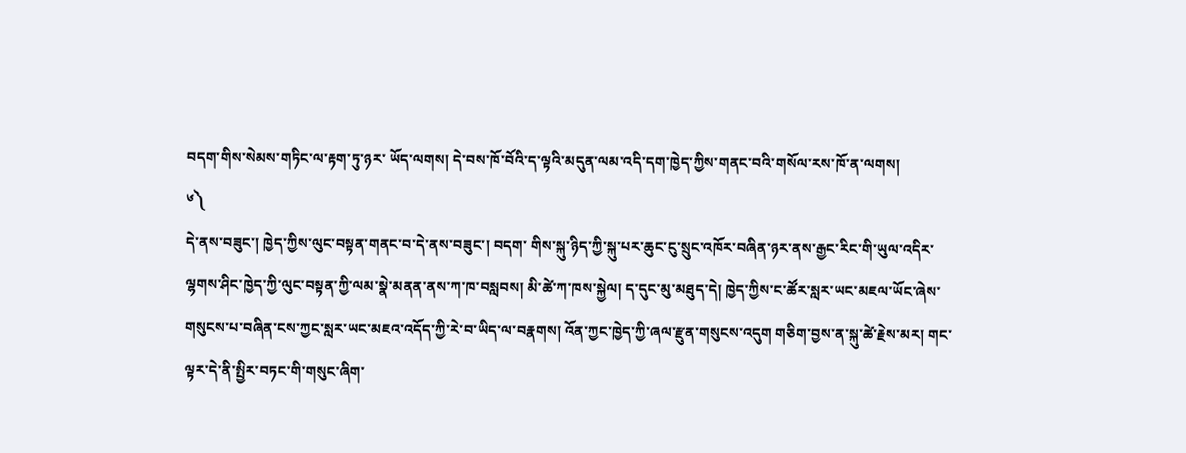བདག་གིས་སེམས་གཏིང་ལ་རྟག་ཏུ་ཉར་ ཡོད་ལགས། དེ་བས་ཁོ་བོའི་ད་ལྟའི་མདུན་ལམ་འདི་དག་ཁྱེད་ཀྱིས་གནང་བའི་གསོལ་རས་ཁོ་ན་ལགས།
༦༽
དེ་ནས་བཟུང་། ཁྱེད་ཀྱིས་ལུང་བསྟན་གནང་བ་དེ་ནས་བཟུང་། བདག་ གིས་སྐུ་ཉིད་ཀྱི་སྐུ་པར་ཆུང་ངུ་སྲུང་འཁོར་བཞིན་ཉར་ནས་རྒྱང་རིང་གི་ཡུལ་འདིར་ ལྷགས་ཤིང་ཁྱེད་ཀྱི་ལུང་བསྟན་ཀྱི་ལམ་སྣེ་མནན་ནས་ཀ་ཁ་བསླབས། མི་ཚེ་ཀ་ཁས་སྐྱེལ། ད་དུང་མུ་མཐུད་དེ། ཁྱེད་ཀྱིས་ང་ཚོར་སླར་ཡང་མཇལ་ཡོང་ཞེས་གསུངས་པ་བཞིན་ངས་ཀྱང་སླར་ཡང་མཇའ་འདོད་ཀྱི་རེ་བ་ཡིད་ལ་བརྣགས། འོན་ཀྱང་ཁྱེད་ཀྱི་ཞལ་རྫུན་གསུངས་འདུག གཅིག་བྱས་ན་སྐུ་ཚེ་རྗེས་མར། གང་ལྟར་དེ་ནི་སྤྱིར་བཏང་གི་གསུང་ཞིག་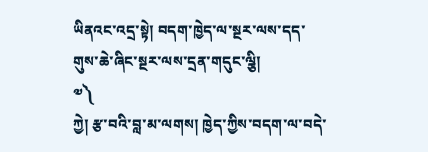ཡིནའང་འདྲ་སྟེ། བདག་ཁྱེད་ལ་སྔར་ལས་དད་གུས་ཆེ་ཞིང་སྔར་ལས་དྲན་གདུང་ལྕི།
༧༽
ཀྱེ། རྩ་བའི་བླ་མ་ལགས། ཁྱེད་ཀྱིས་བདག་ལ་བདེ་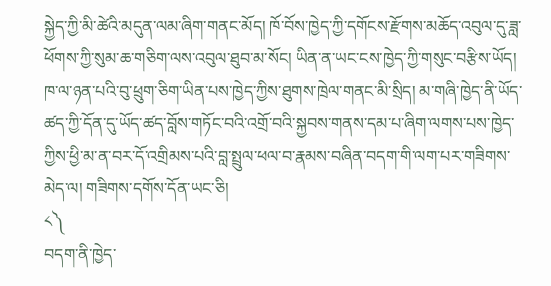སྐྱེད་ཀྱི་མི་ཚེའི་མདུན་ལམ་ཞིག་གནང་མོད། ཁོ་བོས་ཁྱེད་ཀྱི་དགོངས་རྫོགས་མཆོད་འབུལ་དུ་ཟླ་ཕོགས་ཀྱི་སུམ་ཆ་གཅིག་ལས་འབུལ་ཐུབ་མ་སོང། ཡིན་ན་ཡང་ངས་ཁྱེད་ཀྱི་གསུང་བརྩིས་ཡོད། ཁ་ལ་ཉན་པའི་བུ་ཕྲུག་ཅིག་ཡིན་པས་ཁྱེད་ཀྱིས་ཐུགས་ཁྲེལ་གནང་མི་སྲིད། མ་གཞི་ཁྱེད་ནི་ཡོད་ཚད་ཀྱི་དོན་དུ་ཡོད་ཚད་བློས་གཏོང་བའི་འགྲོ་བའི་སྐྱབས་གནས་དམ་པ་ཞིག་ལགས་པས་ཁྱེད་ཀྱིས་ཕྱི་མ་ན་བར་དོ་འགྲིམས་པའི་བླ་སྤྲུལ་ཕལ་བ་རྣམས་བཞིན་བདག་གི་ལག་པར་གཟིགས་མེད་ལ། གཟིགས་དགོས་དོན་ཡང་ཅི།
༨༽
བདག་ནི་ཁྱེད་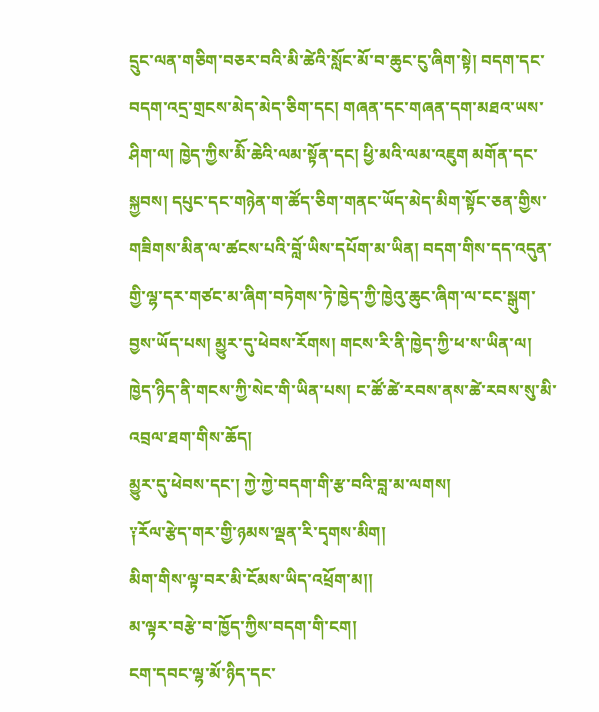དྲུང་ལན་གཅིག་བཅར་བའི་མི་ཚེའི་སློང་མོ་བ་ཆུང་ངུ་ཞིག་སྟེ། བདག་དང་བདག་འདྲ་གྲངས་མེད་མེད་ཅིག་དང། གཞན་དང་གཞན་དག་མཐའ་ཡས་ཤིག་ལ། ཁྱེད་ཀྱིས་མིོ་ཆེའི་ལམ་སྟོན་དང། ཕྱི་མའི་ལམ་འཇུག མགོན་དང་སྐྱབས། དཔུང་དང་གཉེན་ག་ཚོད་ཅིག་གནང་ཡོད་མེད་མིག་སྟོང་ཅན་གྱིས་གཟིགས་མིན་ལ་ཚངས་པའི་བློ་ཡིས་དཔོག་མ་ཡིན། བདག་གིས་དད་འདུན་གྱི་ལྷ་དར་གཙང་མ་ཞིག་བཏེགས་ཏེ་ཁྱེད་ཀྱི་ཁྱེའུ་ཆུང་ཞིག་ལ་ངང་སྒུག་བྱས་ཡོད་པས། མྱུར་དུ་ཕེབས་རོགས། གངས་རི་ནི་ཁྱེད་ཀྱི་ཕ་ས་ཡིན་ལ། ཁྱེད་ཉིད་ནི་གངས་ཀྱི་སེང་གི་ཡིན་པས། ང་ཚོ་ཚེ་རབས་ནས་ཚེ་རབས་སུ་མི་འབྲལ་ཐག་གིས་ཆོད།
མྱུར་དུ་ཕེབས་དང་། ཀྱེ་ཀྱེ་བདག་གི་རྩ་བའི་བླ་མ་ལགས།
༑རོལ་རྩེད་གར་གྱི་ཉམས་ལྡན་རི་དྭགས་མིག།
མིག་གིས་ལྟ་བར་མི་ངོམས་ཡིད་འཕྲོག་མ།།
མ་ལྟར་བརྩེ་བ་ཁྱོད་ཀྱིས་བདག་གི་ངག།
ངག་དབང་ལྷ་མོ་ཉིད་དང་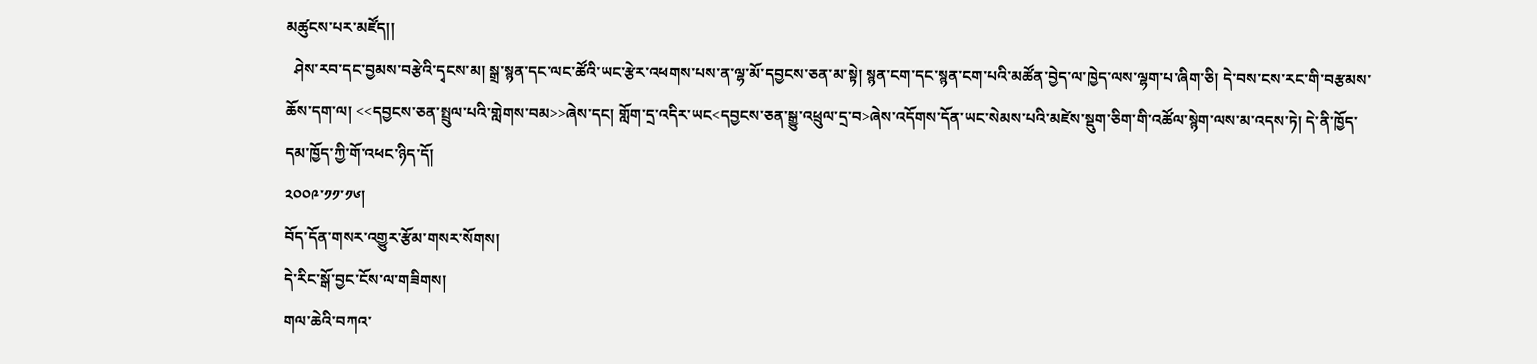མཚུངས་པར་མཛོད།།
  ཤེས་རབ་དང་བྱམས་བརྩེའི་དྭངས་མ། སྒྲ་སྙན་དང་ལང་ཚོའི་ཡང་རྩེར་འཕགས་པས་ན་ལྷ་མོ་དབྱངས་ཅན་མ་སྟེ། སྙན་ངག་དང་སྙན་ངག་པའི་མཚོན་བྱེད་ལ་ཁྱེད་ལས་ལྷག་པ་ཞིག་ཅི། དེ་བས་ངས་རང་གི་བརྩམས་ཆོས་དག་ལ། <<དབྱངས་ཅན་སྤྲུལ་པའི་གླེགས་བམ>>ཞེས་དང། གློག་དྲ་འདིར་ཡང<དབྱངས་ཅན་སྒྱུ་འཕྲུལ་དྲ་བ>ཞེས་འདོགས་དོན་ཡང་སེམས་པའི་མཛེས་སྡུག་ཅིག་གི་འཚོལ་སྙེག་ལས་མ་འདས་ཏེ། དེ་ནི་ཁྱོད་དམ་ཁྱོད་ཀྱི་གོ་འཕང་ཉིད་དོ།
༢༠༠༩་༡༡་༡༦།
བོད་དོན་གསར་འགྱུར་རྩོམ་གསར་སོགས།
དེ་རིང་སྒོ་བྱང་ངོས་ལ་གཟིགས།
གལ་ཆེའི་བཀའ་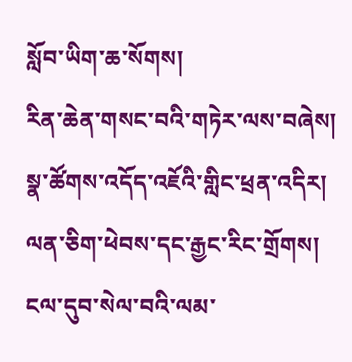སློབ་ཡིག་ཆ་སོགས།
རིན་ཆེན་གསང་བའི་གཏེར་ལས་བཞེས།
སྣ་ཚོགས་འདོད་འཇོའི་གླིང་ཕྲན་འདིར།
ལན་ཅིག་ཕེབས་དང་རྒྱང་རིང་གྲོགས།
ངལ་དུབ་སེལ་བའི་ལམ་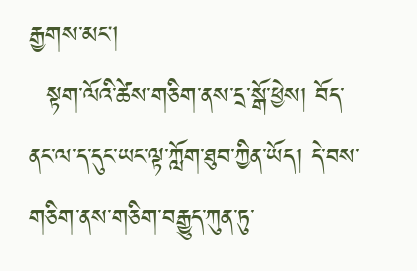རྒྱགས་མང།
  སྟག་ལོའི་ཚེས་གཅིག་ནས་དྲ་སྒོ་ཕྱེས། བོད་ནང་ལ་ད་དུང་ཡང་ལྟ་ཀློག་ཐུབ་ཀྱིན་ཡོད། དེ་བས་གཅིག་ནས་གཅིག་བརྒྱུད་ཀུན་ཏུ་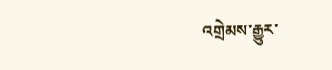འགྲེམས་རྒྱུར་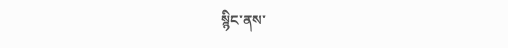སྙིང་ནས་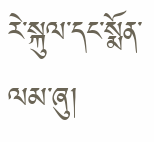རེ་སྐུལ་དང་སྨོན་ལམ་ཞུ།